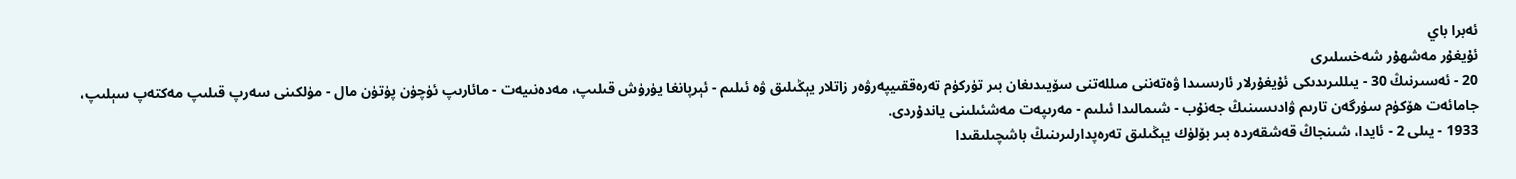ئەبرا باي
ئۇيغۇر مەشھۇر شەخسلىرى
20 - ئەسىرنىڭ 30 - يىللىرىدىكى ئۇيغۇرلار ئارىسىدا ۋەتەننى مىللەتنى سۆيىدىغان بىر تۈركۈم تەرەققىيپەرۋەر زاتلار يېڭىلىق ۋە ئىلىم - ئېرپانغا يۈرۈش قىلىپ، مەدەنىيەت - مائارىپ ئۈچۈن پۈتۈن مال - مۈلكىنى سەرپ قىلىپ مەكتەپ سېلىپ، جامائەت ھۆكۈم سۈرگەن تارىم ۋادىسىنىڭ جەنۇب - شىمالىدا ئىلىم - مەرىپەت مەشئىلىنى ياندۇردى.
1933 - يىلى 2 - ئايدا، شىنجاڭ قەشقەردە بىر بۆلۈك يېڭىلىق تەرەپدارلىرىنىڭ باشچىلىقىدا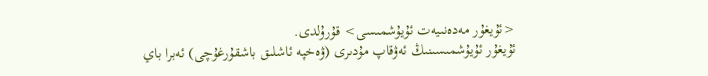<ئۇيغۇر مەدەنىيەت ئۇيۇشمىسى> قۇرۇلدى.
ئۇيغۇر ئۇيۇشمىسىنىڭ ئەۋقاپ مۇدىرى (ۋەخپە ئاشلىق باشقۇرغۇچى) ئەبرا باي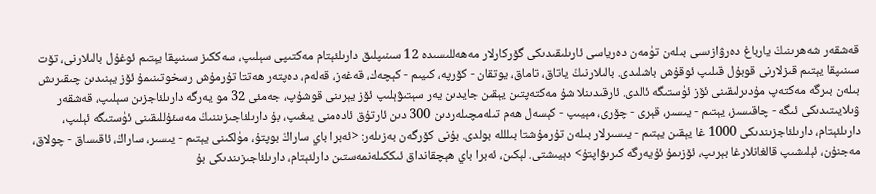قەشقەر شەھرىنىڭ يارباغ دەرۋازىسى بىلەن تۈمەن دەرياسى ئارىلىقىدىكى گۆركارلار مەھەللىسىدە 12 سىنىپلىق دارىلئېتام مەكتىپى سېلىپ، سەككىز سىنىپقا يېتىم ئوغۇل بالىلارنى، تۆت سىنىپقا يېتىم قىزلارنى قوبۇل قىلىپ ئوقۇش باشلىدى. بالىلارنىڭ ياتاق، تاماق، يوتقان - كۆرپە، كىيىم - كېچەك، قەغەز، قەلەم، دەپتەر ھەتتا تۇرمۇش رسخوتىنىمۇ ئۆز يېنىدىن چىقىرىش بىلەن بىرگە مەكتەپ مۇدىرلىقىنى ئۆز ئۈستىگە ئالدى. ئارقىدىنلا شۇ مەكتەپتىن يېقىن جايدىن يەر سېتىۋېلىپ ئۆز يېرىنى قوشۇپ، جەمئى 32 مو يەرگە دارىلئاجزىن سېلىپ، قەشقەر ۋىلايىتىدىكى ئىگە - چاقىسىز، يېتىم - يىسىر، قېرى - چۆرى، مېيىپ - كېسەل ھەم تىلەمچىلەردىن 300 دىن ئارتۇق ئادەمنى يىغىپ، بۇ دارىلئاجىزىننىڭ مەسئۇللىقىنى ئۈستىگە ئېلىپ، دارىلئېتام، دارىلئاجزىندىكى 1000 غا يېقىن يېتىم - يىسىرلار بىلەن تۇرمۇشتا بىلللە بولدى. بۇنى كۆرگەن بەزىلەر: <ئەبرا باي ساراڭ بوپتۇ، مۈلكىنى يېتىم - يىسىر، ساراڭ، ئاقىساق - چولاق، مەجنۇن، ئېلىشىپ قالغانلارغا بېرىپ، ئۆزىمۇ ئۇيەرگە كىرىۋاپتۇ> دېيىشتى. لېكىن، ئەبرا باي ھېچقانداق ئىككىلەنمەستىن دارلئېتام، دارىلئاجىزىندىكى بۇ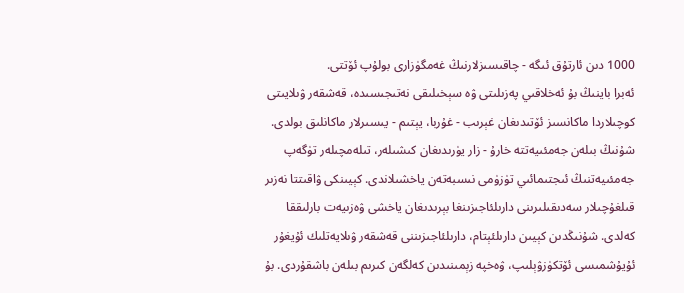1000 دىن ئارتۇق ئىگە - چاقىسىزلارنىڭ غەمگۈزارى بولۇپ ئۆتتى.
ئەبرا باينىڭ بۇ ئەخلاقىي پەزىلىتى ۋە سېخىلىقى نەتىجىسىدە، قەشقەر ۋىلايىتى كوچىلاردا ماكانسىز ئۆتىدىغان غېرىب - غۇربا، يېتىم - يىسىرلار ماكانلىق بولدى. شۇنىڭ بىلەن جەمئىيەتتە خارۇ - زار يۈرىدىغان كىشىلەر، تىلەمچىلەر تۈگەپ جەمئىيەتنىڭ ئىجتىمائىي تۈزۈمى نىسبەتەن ياخشىلاندى. كېيىنكى ۋاقىتتا نەزىر قىلغۇچىلار سەدىقىلىرىنى دارىلئاجىزىنغا بېرىدىغان ياخشى ۋەزىيەت بارلىققا كەلدى. شۇنىڭدىن كېيىن دارىلئېتام، دارىلئاجىزىننى قەشقەر ۋىلايەتلىك ئۇيغۇر ئۇيۇشمىسى ئۆتكۈزۋېلىپ، ۋەخپە زېمىنىدىن كەلگەن كىرىم بىلەن باشقۇردى. بۇ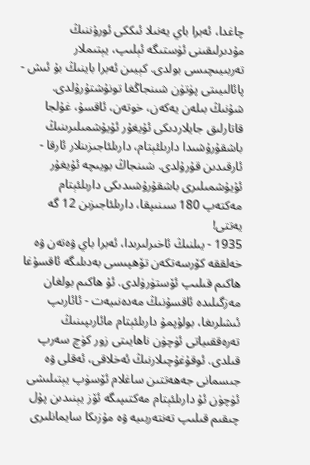چاغدا، ئەبرا باي يەنىلا ئىككى ئورۇننىڭ مۇدىرلىقىنى ئۈستىگە ئېلىپ، يېتىملار تەربىيىچىسى بولدى. كېيىن ئەبرا باينىڭ بۇ ئىش - پائالىيىتى پۈتۈن شىنجاڭغا تونۇشتۇرۇلدى. شۇنىڭ بىلەن يەكەن، خوتەن، ئاقسۇ، غۇلجا قاتارلىق جايلاردىكى ئۇيغۇر ئۇيۇشمىلىرىنىڭ باشقۇرۇشىدا دارىلئېتام، دارىلئاجىزىنلار ئارقا - ئارقىدىن قۇرۇلدى. شىنجاڭ بويىچە ئۇيغۇر ئۇيۇشمىلىرى باشقۇرۇشىدىكى دارىلئېتام مەكتەپ 180 سىنىپقا، دارىلئاجىزىن 12 گە يەتتى!
1935 - يىلنىڭ ئاخىرلىرىدا، ئەبرا باي ۋەتەن ۋە خەلققە كۆرسەتكەن تۆھپىسى بەدىلىگە ئاقسۇغا ھاكىم قىلىپ ئۆستۈرۈلدى. ئۇ ھاكىم بولغان مەزگىلىدە ئاقسۇنىڭ مەدەنىيەت - ئائارىپ ئىشلرىغا، بولۇپمۇ دارىلئېتام مائارىپىنىڭ تەرەققىياتى ئۈچۈن ناھايىتى زور كۈچ سەرپ قىلدى. ئوقۇغۇچىلارنىڭ ئەخلاقى، ئەقلى ۋە جىسمانى جەھەتتىن ساغلام ئۆسۈپ يېتىلىشى ئۈچۈن ئۇ دارىلئېتام مەكتىپىگە ئۆز يېنىدىن پۇل چىقىم قىلىپ تەنتەربىيە ۋە مۇزىكا سايمانلىرى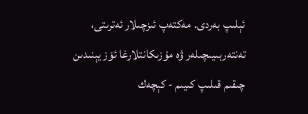ئېلىپ بەردى. مەكتەپ ئىزچىلار ئەترىتى، تەنتەربىيىچىلەر ۋە مۇزىكانتلارغا ئۆز يېنىدىن چىقىم قىلىپ كىيىم - كېچەك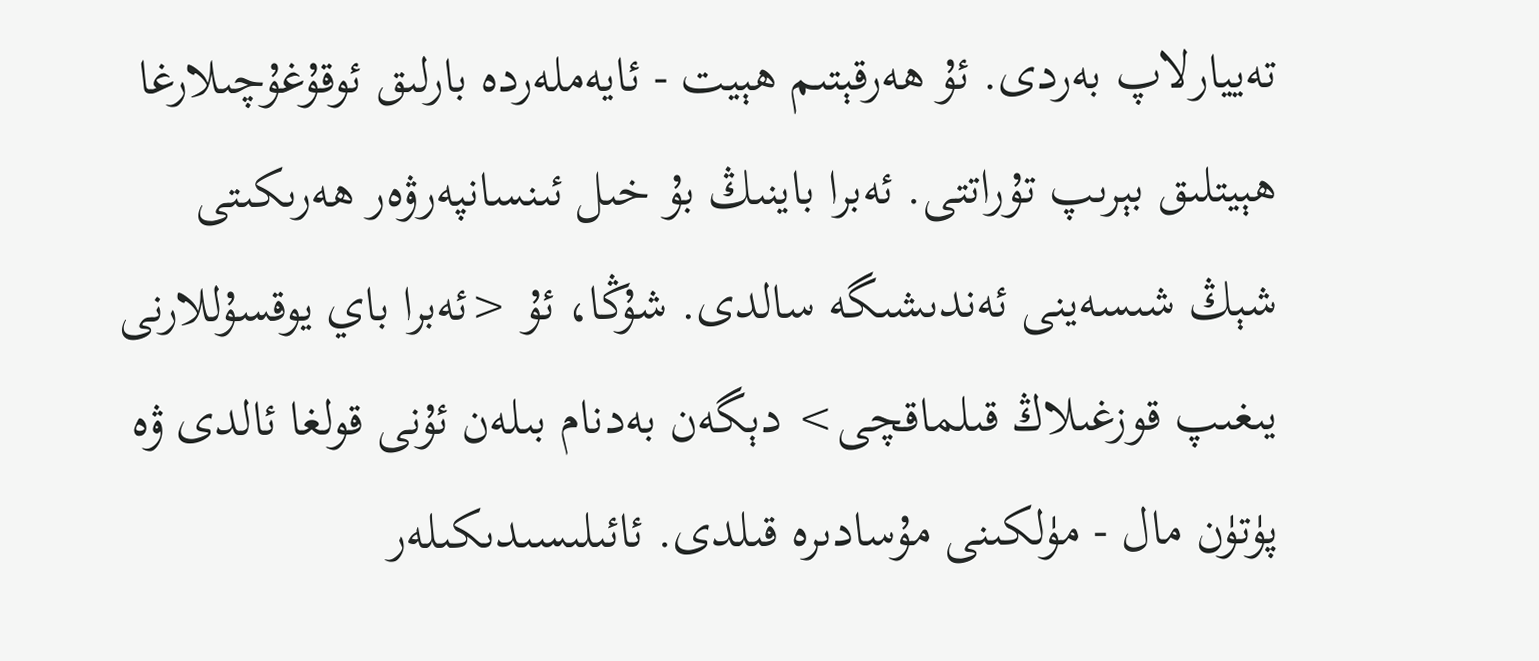تەييارلاپ بەردى. ئۇ ھەرقېتىم ھېيت - ئايەملەردە بارلىق ئوقۇغۇچىلارغا ھېيتلىق بېرىپ تۇراتتى. ئەبرا باينىڭ بۇ خىل ئىنسانپەرۋەر ھەرىكىتى شېڭ شىسەينى ئەندىشىگە سالدى. شۇڭا، ئۇ <ئەبرا باي يوقسۇللارنى يىغىپ قوزغىلاڭ قىلماقچى> دېگەن بەدنام بىلەن ئۇنى قولغا ئالدى ۋە پۈتۈن مال - مۈلكىنى مۇسادىرە قىلدى. ئائىلىسىدىكىلەر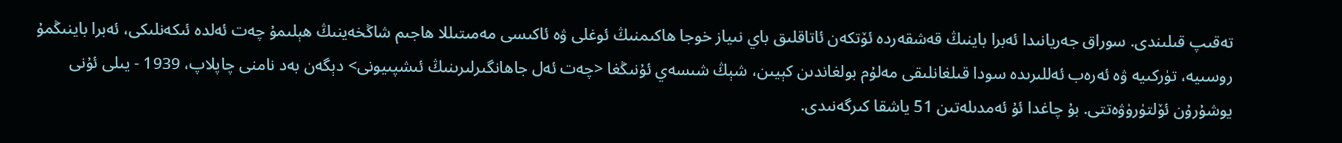تەقىپ قىلىندى. سوراق جەريانىدا ئەبرا باينىڭ قەشقەردە ئۆتكەن ئاتاقلىق باي نىياز خوجا ھاكىمنىڭ ئوغلى ۋە ئاكىسى مەمىتىللا ھاجىم شاڭخەينىڭ ھېلىمۇ چەت ئەلدە ئىكەنلىكى، ئەبرا باينىڭمۇ روسىيە، تۈركىيە ۋە ئەرەب ئەللىرىدە سودا قىلغانلىقى مەلۇم بولغاندىن كېيىن، شېڭ شىسەي ئۇنىڭغا <چەت ئەل جاھانگىرلىرىنىڭ ئىشپىيونى> دېگەن بەد نامنى چاپلاپ، 1939 - يىلى ئۇنى يوشۇرۇن ئۆلتۈرۈۋەتتى. بۇ چاغدا ئۇ ئەمدىلەتىن 51 ياشقا كىرگەنىدى.